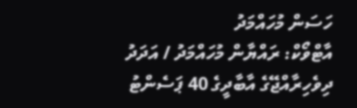ހަސަން މުހައްމަދު
އާޓްވޯކް: ރައްޔާން މުހައްމަދު / އަދަދު
ދިވެހިރާއްޖޭގެ އާބާދީގެ 40 ޕަސެންޓު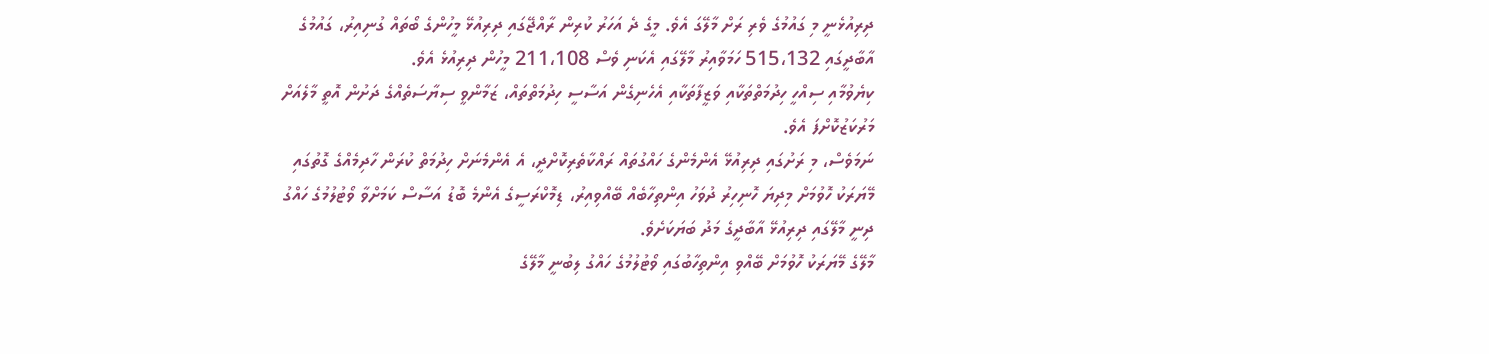ދިރިއުޅެނީ މި ގައުމުގެ ވެރި ރަށް މާލޭގަ އެވެ. މީގެ ދެ އަހަރު ކުރިން ރާއްޖޭގައި ދިރިއުޅޭ މީހުންގެ ބޯތައް ގުނިއިރު، ގައުމުގެ އާބާދީގައި 515،132 ހަމަވާއިރު މާލޭގައި އެކަނި ވެސް 211،108 މީހުން ދިރިއުޅެ އެވެ.
ކިޔެވުމާއި ސިއްހީ ހިދުމަތްތަކާއި ވަޒީފާތަކާއި އެހެނިގެން އަސާސީ ހިދުމަތްތައް، ޒަމާންވީ ސިޔާސަތެއްގެ ދަށުން އޮތީ މާލެއަށް މަރުކަޒުކޮށްފަ އެވެ.
ނަމަވެސް، މި ރަށުގައި ދިރިއުޅޭ އެންމެންގެ ހައްގުތައް ރައްކާތެރިކޮށްދީ، އެ އެންމެނަށް ހިދުމަތް ކުރަން ހާދިމެއްގެ ގޮތުގައި މޭޔަރަކު ހޮވުމަށް މިދިޔަ ހޮނިހިރު ދުވަހު އިންތިހާބެއް ބޭއްވިއިރު، ޑިމޮކްރަސީގެ އެންމެ ބޮޑު އަސާސް ކަމަށްވާ ވޯޓުލުމުގެ ހައްގު ދިނީ މާލޭގައި ދިރިއުޅޭ އާބާދީގެ މަދު ބަޔަކަށެވެ.
މާލޭގެ މޭޔަރަކު ހޮވުމަށް ބޭއްވި އިންތިހާބުގައި ވޯޓުލުމުގެ ހައްގު ލިބުނީ މާލޭގެ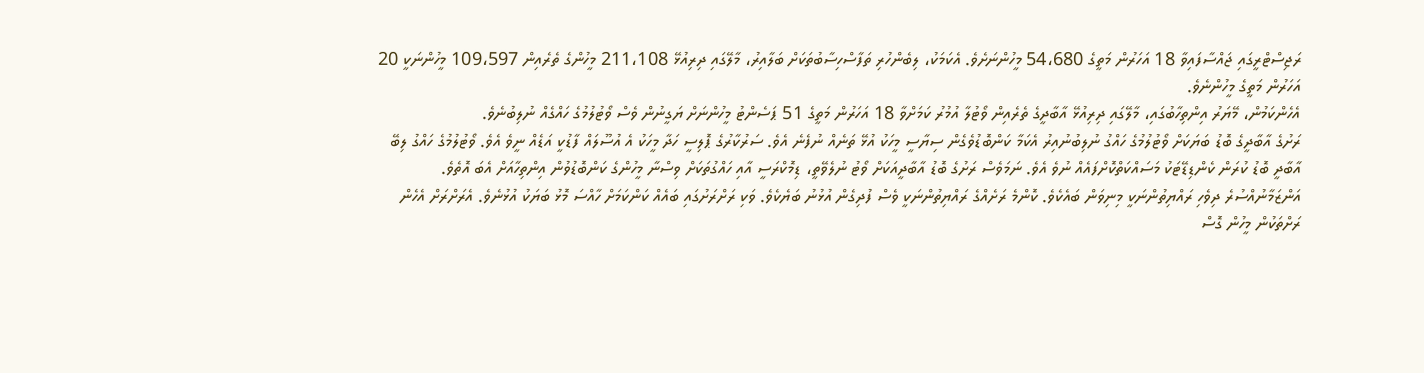ރަޖިސްޓްރީގައި ޖައްސާފައިވާ 18 އަހަރުން މަތީގެ 54،680 މީހުންނަށެވެ. އެކަމަކު، ލިބެންހުރި ތަފާސްހިސާބުތަކަށް ބަލާއިރު، މާލޭގައި ދިރިއުޅޭ 211،108 މީހުންގެ ތެރެއިން 109،597 މީހުންނަކީ 20 އަހަރުން މަތީގެ މީހުންނެވެ.
އެހެންކަމުން، މޭޔަރު އިންތިހާބުގައި، މާލޭގައި ދިރިއުޅޭ އާބާދީގެ ތެރެއިން ވޯޓުލާ އުމުރު ކަމަށްވާ 18 އަހަރުން މަތީގެ 51 ޕަސެންޓު މީހުންނަށް ޔަގީނުން ވެސް ވޯޓުލުމުގެ ހައްގެއް ނުލިބުނެވެ.
ރަށުގެ އާބާދީގެ ބޮޑު ބަޔަކަށް ވޯޓުލުމުގެ ހައްގު ނުލިބުނުއިރު އެކަމާ ކަންބޮޑުވެގެން ސިޔާސީ މީހަކު އުޅޭ ތަނެއް ނުފެނެ އެވެ. ސަރުކާރުގެ ޕޮލިސީ ހަދާ މީހަކު އެ އުސޫލައް ފާޑުކީ އަޑެއް ނީވެ އެވެ. ވޯޓުލުމުގެ ހައްގު ލިބޭ އާބާދީ ބޮޑު ކުރަން ކެންޑިޑޭޓަކު މަސައްކަތްކޮށްފައެއް ނުވެ އެވެ. ނަމަވެސް ރަށުގެ ބޮޑު އާބާދީއަކަށް ވޯޓު ނުލެވޭތީ، ޑިމޮކްރަސީ އާއި ހައްގުތަކަށް ވިސްނާ މީހުންގެ ކަންބޮޑުވުން އިންތިހާއަށް އެބަ އޮތެވެ.
އަންޒަމާނުއްސުރެ ދިވެހި ރައްޔިތުންނަކީ މިނިވަން ބައެކެވެ. ކޮންމެ ރަށެއްގެ ރައްޔިތުންނަކީ ވެސް ފުދިގެން އުޅުނު ބަޔެކެވެ. ވަކި ރަށްރަށުގައި ބައެއް ކަންކަމަށް ހާއްސަ މޮޅު ބަޔަކު އުޅުނެވެ. އެރަށްރަށް އެހެން ރަށްތަކުން މީހުން ގޮސް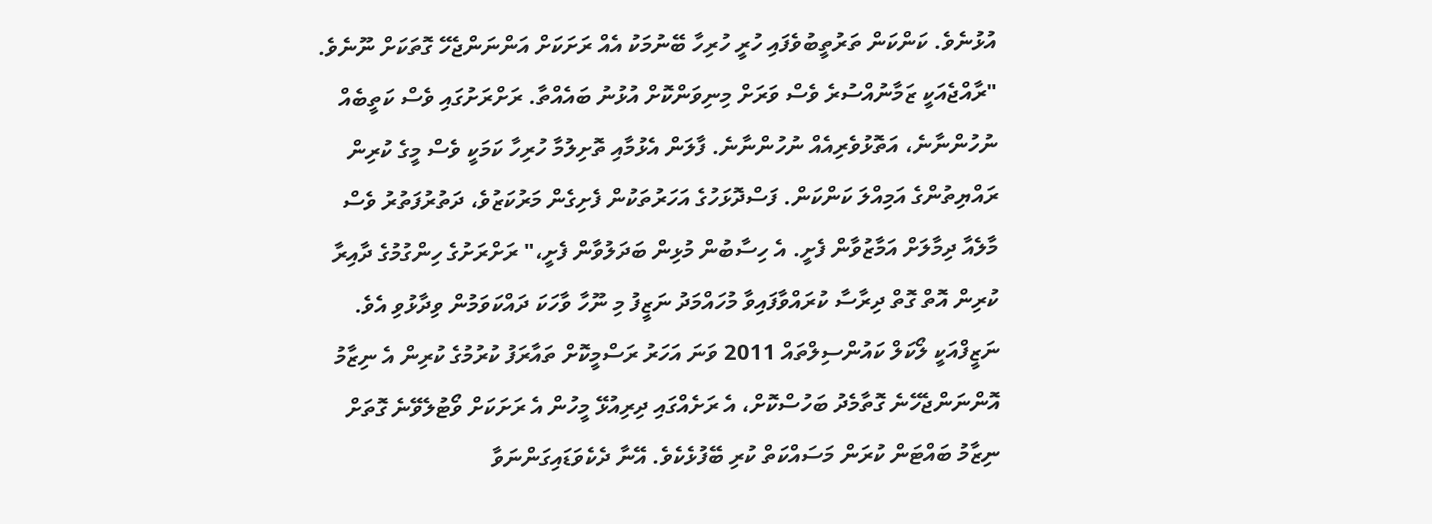އުޅުނެވެ. ކަންކަން ތަރުތީބުވެފައި ހުރީ ހުރިހާ ބޭނުމަކު އެއް ރަށަކަށް އަންނަންޖެހޭ ގޮތަކަށް ނޫނެވެ.
"ރާއްޖެއަކީ ޒަމާނުއްސުރެ ވެސް ވަރަށް މިނިވަންކޮށް އުޅުނު ބައެއްތާ. ރަށްރަށުގައި ވެސް ކަތީބެއް ނުހުންނާނެ، އަތޮޅުވެރިއެއް ނުހުންނާނެ. ފާލަން އެޅުމާއި ތޮށިލުމާ ހުރިހާ ކަމަކީ ވެސް މީގެ ކުރިން ރައްޔިތުންގެ އަމިއްލަ ކަންކަން. ފަސްދޮޅަހުގެ އަހަރުތަކުން ފެށިގެން މަރުކަޒުވެ، ދަތުރުފަތުރު ވެސް މާލެއާ ދިމާލަށް އަމާޒުވާން ފެށީ. އެ ހިސާބުން މުޅިން ބަދަލުވާން ފެށީ،" ރަށްރަށުގެ ހިންގުމުގެ ދާއިރާ ކުރިން އޮތް ގޮތް ދިރާސާ ކުރައްވާފައިވާ މުހައްމަދު ނަޒީފު މި ނޫހާ ވާހަކަ ދައްކަވަމުން ވިދާޅުވި އެވެ.
ނަޒީފްއަކީ ލޯކަލް ކައުންސިލްތައް 2011 ވަނަ އަހަރު ރަސްމީކޮށް ތައާރަފު ކުރުމުގެ ކުރިން އެ ނިޒާމު އޮންނަންޖެހޭނެ ގޮތާމެދު ބަހުސްކޮށް، އެ ރަށެއްގައި ދިރިއުޅޭ މީހުން އެ ރަށަކަށް ވޯޓުލެވޭނެ ގޮތަށް ނިޒާމު ބައްޓަން ކުރަން މަސައްކަތް ކުރި ބޭފުޅެކެވެ. އޭނާ ދެކެވަޑައިގަންނަވާ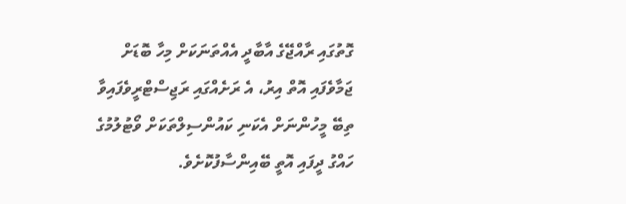ގޮތުގައި ރާއްޖޭގެ އާބާދީ އެއްތަނަކަށް މިހާ ބޮޑަށް ޖަމާވެފައި އޮތް އިރު، އެ ރަށެއްގައި ރަޖިސްޓްރީވެފައިވާ ތިބޭ މީހުންނަށް އެކަނި ކައުންސިލްތަކަށް ވޯޓުލުމުގެ ހައްގު ދީފައި އޮތީ ބޭއިންސާފުކޮށެވެ.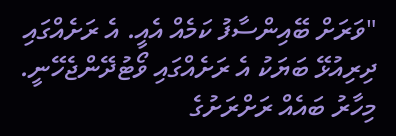"ވަރަށް ބޭއިންސާފު ކަމެއް އެއީ. އެ ރަށެއްގައި ދިރިއުޅޭ ބަޔަކު އެ ރަށެއްގައި ވޯޓުދޭންޖެހޭނީ. މިހާރު ބައެއް ރަށްރަށުގެ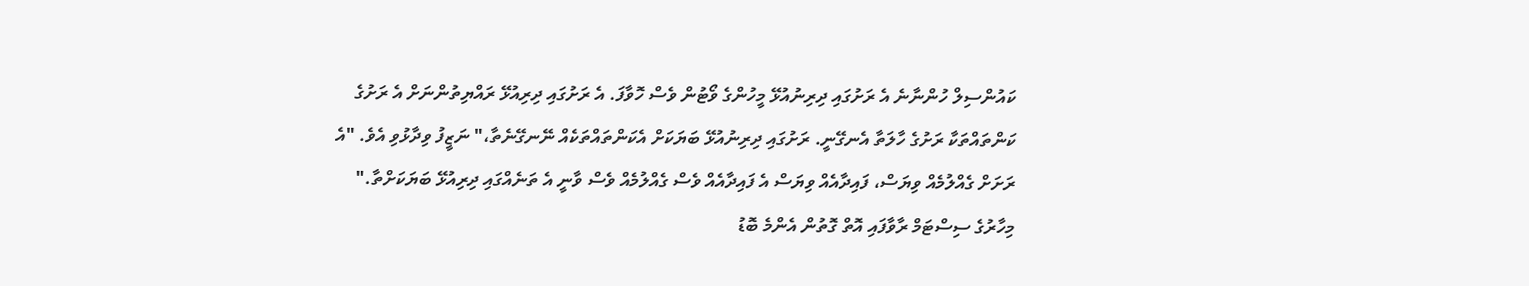ކައުންސިލް ހުންނާނެ އެ ރަށުގައި ދިރިނުއުޅޭ މީހުންގެ ވޯޓުން ވެސް ހޮވާފަ. އެ ރަށުގައި ދިރިއުޅޭ ރައްޔިތުންނަށް އެ ރަށުގެ ކަންތައްތަކާ ރަށުގެ ހާލަތާ އެނގޭނީ. ރަށުގައި ދިރިނުއުޅޭ ބަޔަކަށް އެކަންތައްތަކެއް ނޭނގޭނެތާ،" ނަޒީފު ވިދާޅުވި އެވެ. "އެ ރަށަށް ގެއްލުމެއް ވިޔަސް، ފައިދާއެއް ވިޔަސް އެ ފައިދާއެއް ވެސް ގެއްލުމެއް ވެސް ވާނީ އެ ތަނެއްގައި ދިރިއުޅޭ ބަޔަކަށްތާ."
މިހާރުގެ ސިސްޓަމް ރާވާފައި އޮތް ގޮތުން އެންމެ ބޮޑު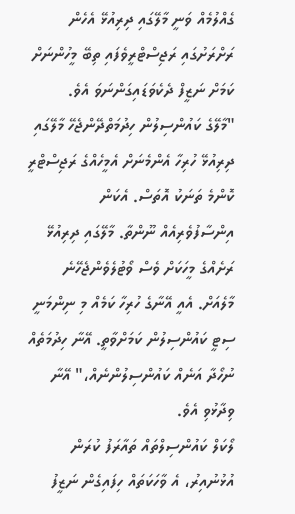ގެއްލުމެއް ވަނީ މާލޭގައި ދިރިއުޅޭ އެހެން ރަށްރަށުގައި ރަޖިސްޓްރީވެފައި ތިބޭ މީހުންނަށް ކަމަށް ނަޒީފް ދެކެވަޑައިގަންނަވަ އެވެ.
"މާލޭގެ ކައުންސިލުން ހިދުމަތްދޭންޖެހޭ މާލޭގައި ދިރިއުޅޭ ހުރިހާ އެންމެނަށް އެމީހެއްގެ ރަޖިސްޓްރީ ކޮންމެ ތަނަކު އޮތަސް. އެކަން އިންސާފުވެރިއެއް ނޫންތާ. މާލޭގައި ދިރިއުޅޭ ރަށެއްގެ މީހަކަށް ވެސް ވޯޓުލެވެންޖެހޭނެ މާލެއަށް. އެއީ އޭނާގެ ހުރިހާ ކަމެއް މި ނިންމަނީ ސިޓީ ކައުންސިލުން ކަމަށްވާތީ. އޭނާ ހިދުމަތެއް ނުހޯދާ އަނެއް ކައުންސިލުންނެއް،" އޭނާ ވިދާޅުވި އެވެ.
ލޯކަލް ކައުންސިލްތައް ތައާރަފު ކުރަން އުޅުނުއިރު، އެ ވާހަކަތައް ހިފައިގެން ނަޒީފު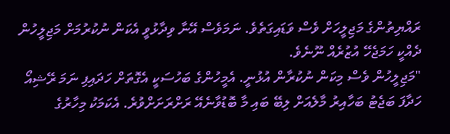ރައްޔިތުންގެ މަޖިލީހަށް ވެސް ވަޑައިގަތެވެ. ނަމަވެސް އޭނާ ވިދާޅުވީ އެކަން ނުކުރުމަށް މަޖިލީހުން ދެއްކީ ހަމަޖެހޭ އުޒުރެއް ނޫނެވެ.
"މަޖިލީހުން ވެސް މިކަން ނުކުރާން އުޅުނީ. އެމީހުންގެ ބަހުސަކީ އެގޮތަށް ހަދައިފި ނަމަ ރޭޝިއޯ ހަދާފަ ބަޖެޓު ބަހާއިރު މާލެއަށް ލިބޭ ބައި މާ ބޮޑުވާނެއޭ ރަށްރަށަށްވުރެ. އެކަމަކު މިހާރުގެ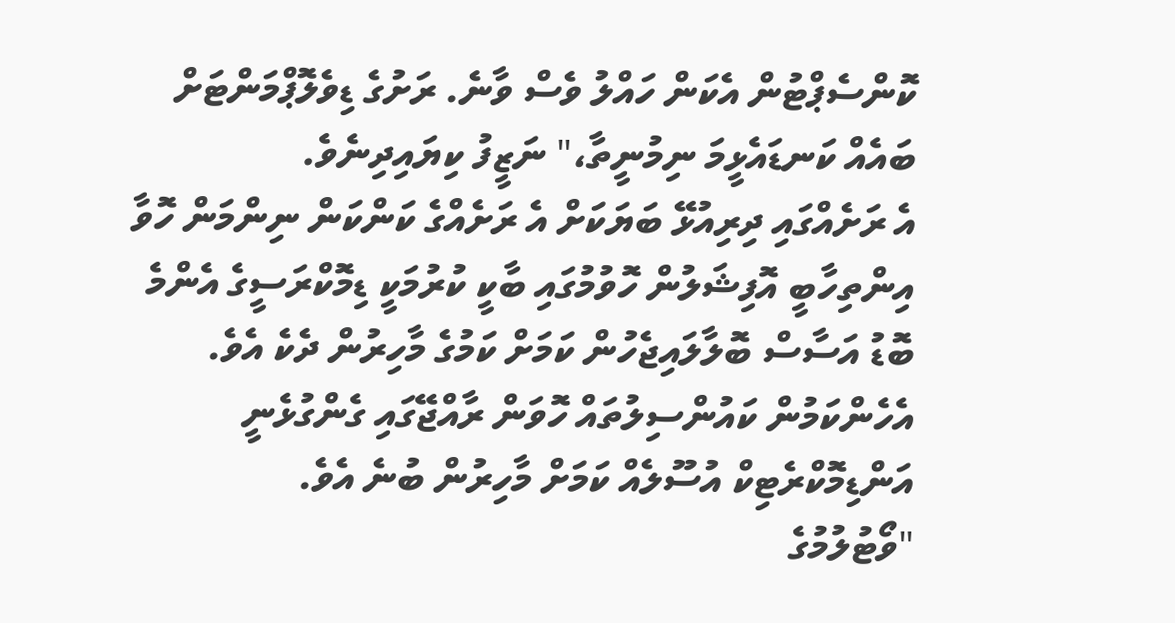ކޮންސެޕްޓުން އެކަން ހައްލު ވެސް ވާނެ. ރަށުގެ ޑިވެލޮޕްމަންޓަށް ބައެއް ކަނޑައެޅީމަ ނިމުނީތާ،" ނަޒީފު ކިޔައިދިނެވެ.
އެ ރަށެއްގައި ދިރިއުޅޭ ބަޔަކަށް އެ ރަށެއްގެ ކަންކަން ނިންމަން ހޮވާ އިންތިހާބީ އޮފިޝަލުން ހޮވުމުގައި ބާކީ ކުރުމަކީ ޑިމޮކްރަސީގެ އެންމެ ބޮޑު އަސާސް ބޮލާލައިޖެހުން ކަމަށް ކަމުގެ މާހިރުން ދެކެ އެވެ. އެހެންކަމުން ކައުންސިލުތައް ހޮވަން ރާއްޖޭގައި ގެންގުޅެނީ އަންޑިމޮކްރެޓިކް އުސޫލެއް ކަމަށް މާހިރުން ބުނެ އެވެ.
"ވޯޓުލުމުގެ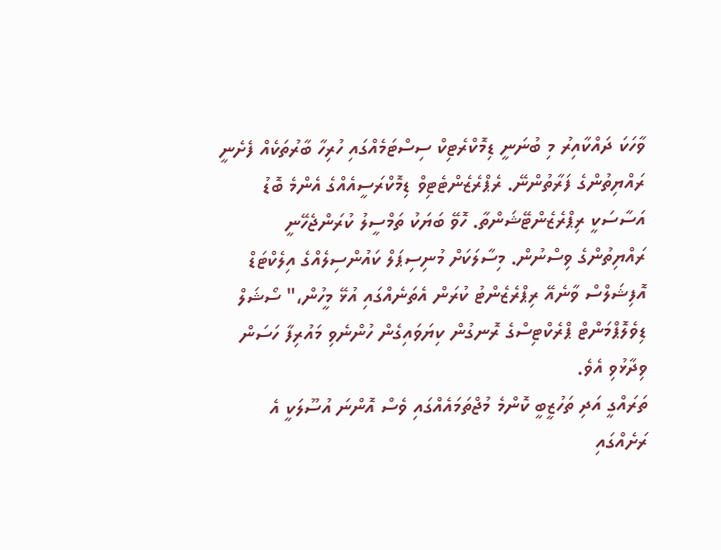ވާހަކަ ދައްކާއިރު މި ބުނަނީ ޑިމޮކްރެޓިކް ސިސްޓަމެއްގައި ހުރިހާ ބާރުތަކެއް ފެށެނީ ރައްޔިތުންގެ ފަރާތުންނޭ. ރެޕްރެޒެންޓެޓިވް ޑިމޮކްރަސީއެއްގެ އެންމެ ބޮޑު އަސާސަކީ ރިޕްރެޒެންޓޭޝަންތާ. ހޮވޭ ބަޔަކު ތަމްސީލު ކުރަންޖެހޭނީ ރައްޔިތުންގެ ވިސްނުން. މިސާލަކަށް މުނިސިޕަލް ކައުންސިލެއްގެ އިލެކްޓަޑް އޮފިޝަލްސް ވާނެއޭ ރިޕްރެޒެންޓު ކުރަން އެތަނެއްގައި އުޅޭ މީހުން،" ސޯޝަލް ޑިވެލޮޕްމަންޓް ޕްރެކްޓިސްގެ ރޮނގުން ކިޔަވައިގެން ހުންނެވި މައުރިފާ ހަސަން ވިދާޅުވި އެވެ.
ތަރައްގީ އަދި ތަހުޒީބީ ކޮންމެ މުޖްތަމައެއްގައި ވެސް އޮންނަ އުސޫލަކީ އެ ރަށެއްގައި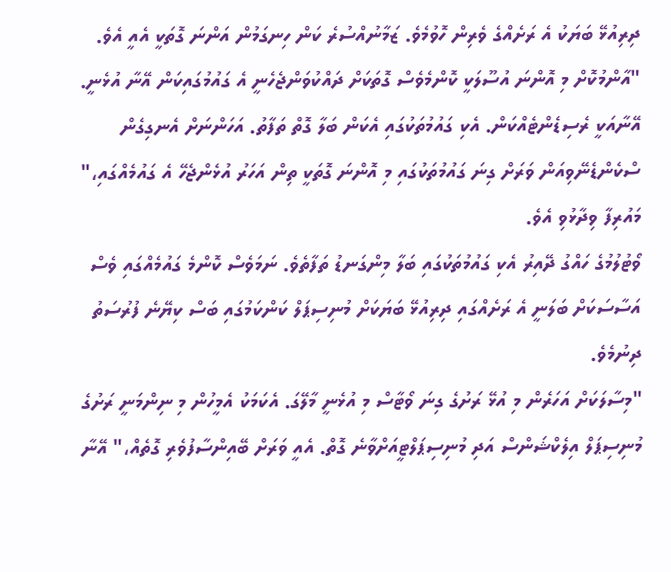ދިރިއުޅޭ ބަޔަކު އެ ރަށެއްގެ ވެރިން ހޮވުމެވެ. ޒަމާނުއްސުރެ ކަން ހިނގަމުން އަންނަ ގޮތަކީ އެއީ އެވެ.
"އާންމުކޮށް މި އޮންނަ އުސޫލަކީ ކޮންމެވެސް ގޮތަކަށް ދައްކުވަންޖެހެނީ އެ ގައުމުގައިކަން އޭނާ އުޅެނީ. އޭނާއަކީ ރެސިޑެންޓެއްކަން. އެކި ގައުމުތަކުގައި އެކަން ބަލާ ގޮތް ތަފާތު. އަހަންނަށް އެނގިގެން ސްކެންޑެނޭވިއަން ވަރަށް ގިނަ ގައުމުތަކުގައި މި އޮންނަ ގޮތަކީ ތިން އަހަރު އުޅެންޖެހޭ އެ ގައުމެއްގައި،" މައުރިފާ ވިދާޅުވި އެވެ.
ވޯޓުލުމުގެ ހައްގު ދޭއިރު އެކި ގައުމުތަކުގައި ބަލާ މިންގަނޑު ތަފާތެވެ. ނަމަވެސް ކޮންމެ ގައުމެއްގައި ވެސް އަސާސަކަށް ބަލަނީ އެ ރަށެއްގައި ދިރިއުޅޭ ބަޔަކަށް މުނިސިޕަލް ކަންކަމުގައި ބަސް ކިޔޭނެ ފުރުސަތު ދިނުމެވެ.
"މިސާލަކަށް އަހަރެން މި އުޅޭ ރަށުގެ ގިނަ ވޯޓާސް މި އުޅެނީ މާލޭގަ. އެކަމަކު އެމީހުން މި ނިންމަނީ ރަށުގެ މުނިސިޕަލް އިލެކްޝަންސް އަދި މުނިސިޕަލްޓީއަށްވާނެ ގޮތް. އެއީ ވަރަށް ބޭއިންސާފުވެރި ގޮތެއް،" އޭނާ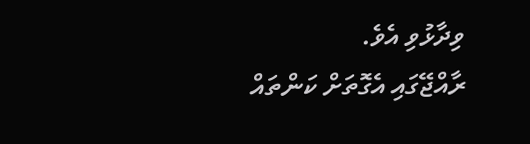ވިދާޅުވި އެވެ.
ރާއްޖޭގައި އެގޮތަށް ކަންތައް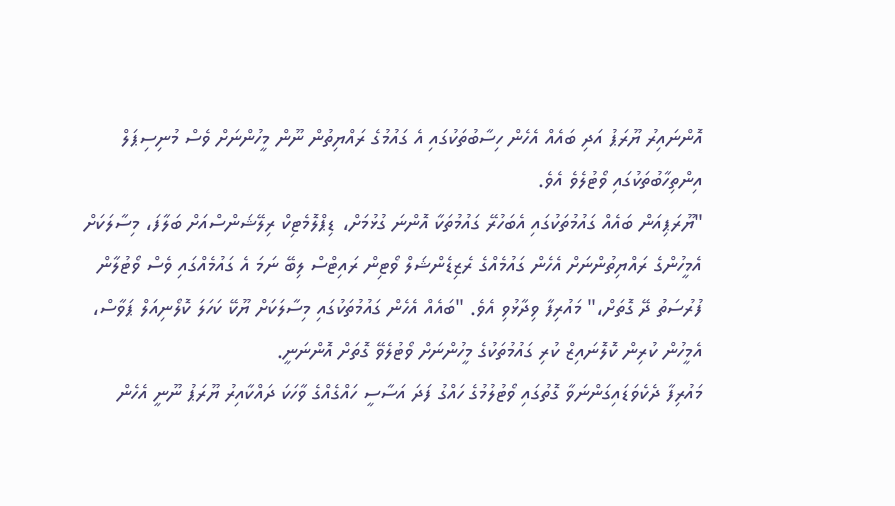އޮންނައިރު ޔޫރަޕު އަދި ބައެއް އެހެން ހިސާބުތަކުގައި އެ ގައުމުގެ ރައްޔިތުން ނޫން މީހުންނަށް ވެސް މުނިސިޕަލް އިންތިހާބުތަކުގައި ވޯޓުލެވެ އެވެ.
"ޔޫރަޕިއަން ބައެއް ގައުމުތަކުގައި އެބަހުރޭ ގައުމުތަކާ އޮންނަ ގުޅުމަށް، ޑިޕްލޮމެޓިކް ރިލޭޝަންސްއަށް ބަލާފަ، މިސާލަކަށް އެމީހުންގެ ރައްޔިތުންނަށް އެހެން ގައުމެއްގެ ރެޒިޑެންޝަލް ވޯޓިން ރައިޓްސް ލިބޭ ނަމަ އެ ގައުމެއްގައި ވެސް ވޯޓުލާން ފުރުސަތު ދޭ ގޮތަށް،" މައުރިފާ ވިދާޅުވި އެވެ. "ބައެއް އެހެން ގައުމުތަކުގައި މިސާލަކަށް ޔޫކޭ ކަހަލަ ކޮލޯނިއަލް ޕަވާސް، އެމީހުން ކުރިން ކޮލޮނައިޒް ކުރި ގައުމުތަކުގެ މީހުންނަށް ވޯޓުލެވޭ ގޮތަށް އޮންނަނީ.
މައުރިފާ ދެކެވަޑައިގަންނަވާ ގޮތުގައި ވޯޓުލުމުގެ ހައްގު ފަދަ އަސާސީ ހައްގެއްގެ ވާހަކަ ދައްކާއިރު ޔޫރަޕު ނޫނީ އެހެން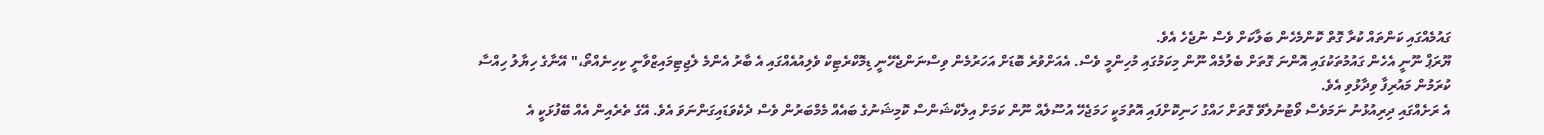ގައުމެއްގައި ކަންތައް ކުރާ ގޮތް ކޮންމެހެން ބަލާކަށް ވެސް ނުޖެހެ އެވެ.
ޔޫރަޕް ނޫނީ އެހެން ގައުމުތަކުގައި އޮންނަ ގޮތަށް ބެލުމެއް ނޫން މިކަމުގައި މުހިންމީ ވެސް. އެއަށްވުރެ ބޮޑަށް އަހަރުމެން ވިސްނަންޖެހޭނީ ޑިމޮކްރެޓިކް ވެލިއުއެއްގައި އެ ބާރު އެންމެ ލެޖިޓިމައިޒްވާނީ ކިހިނެއްތޯ،" އޭނާގެ ހިޔާލު ހިއްސާ ކުރަމުން މައުރިފާ ވިދާޅުވި އެވެ.
އެ ރަށެއްގައި ދިރިއުޅުނު ނަމަވެސް ވޯޓުނުލެވޭ ގޮތަށް ހައްގު ހަނިކޮށްފައި އޮތުމަކީ ހަމަޖެހޭ އުސޫލެއް ނޫން ކަމަށް އިލެކްޝަންސް ކޮމިޝަނުގެ ބައެއް މެމްބަރުން ވެސް ދެކެވަޑައިގަންނަވަ އެވެ. އޭގެ ތެރެއިން އެއް ބޭފުޅަކީ އެ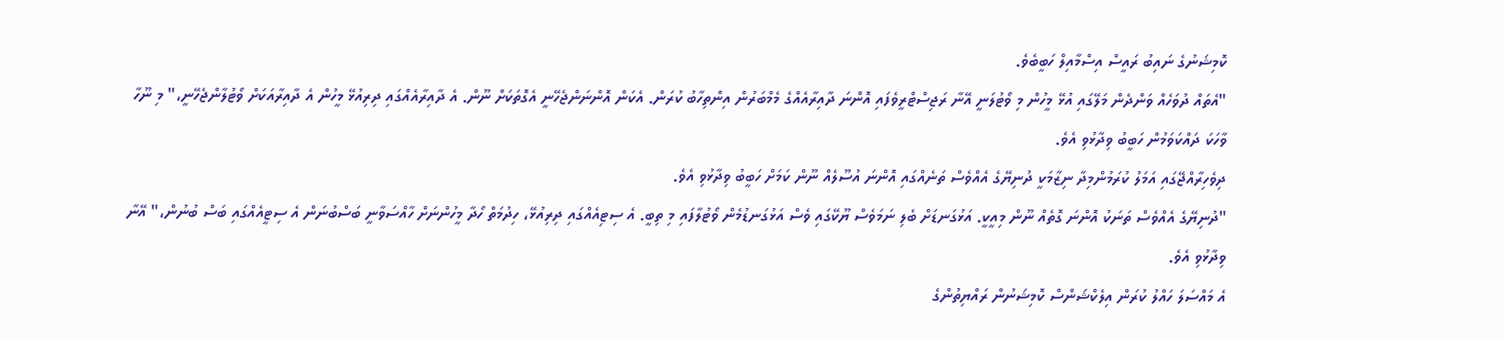ކޮމިޝަނުގެ ނައިބު ރައީސް އިސްމާއިލް ހަބީބެވެ.
"އެތައް ދުވަހެއް ވަންދެން މަލޭގައި އުޅޭ މީހުން މި ވޯޓުލަނީ އޭނާ ރަޖިސްޓްރީވެފައި އޮންނަ ދާއިރާއެއްގެ މެމްބަރުން އިންތިހާބު ކުރަން. އެކަން އޮންނަންޖެހޭނީ އެގޮތަކަށް ނޫން. އެ ދާއިރާއެއްގައި ދިރިއުޅޭ މީހުން އެ ދާއިރާއަކަށް ވޯޓުލާންޖެހޭނީ،" މި ނޫހާ ވާހަކަ ދައްކަވަމުން ހަބީބު ވިދާޅުވި އެވެ.
ދިވެހިރާއްޖޭގައި އަމަލު ކުރަމުންމިދާ ނިޒާމަކީ ދުނިޔޭގެ އެއްވެސް ތަނެއްގައި އޮންނަ އުސޫލެއް ނޫން ކަމަށް ހަބީބު ވިދާޅުވި އެވެ.
"ދުނިޔޭގެ އެއްވެސް ތަނަކު އޮންނަ ގޮތެއް ނޫން މިއީކީ. އަޅުގަނޑަށް ބެލި ނަމަވެސް ޔޫކޭގައި ވެސް އަޅުގަނޑުމެން ވޯޓުލާފައި މި ތިބީ. އެ ސިޓިއެއްގައި ދިރިއުޅޭ، ހިދުމަތް ހޯދާ މީހުންނަށް ހާއްސަވާނީ ބަސްބުނަން އެ ސިޓީއެއްގައި ބަސް ބުނުން،" އޭނާ ވިދާޅުވި އެވެ.
އެ މައްސަލަ ހައްލު ކުރަން އިލެކްޝަންސް ކޮމިޝަނުން ރައްޔިތުންގެ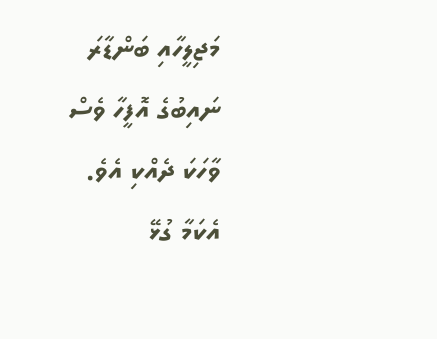މަޖިލީހާއި ބަންޑާރަ ނައިބުގެ އޮފީހާ ވެސް ވާހަކަ ދެއްކި އެވެ. އެކަމާ ގުޅޭ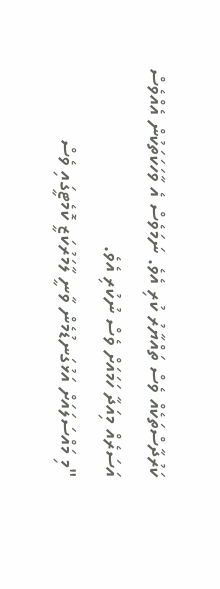ކަރުދާސްތަކެއް ވެސް ތައްޔާރު ކުރި އެވެ. ނަމަވެސް އެ ވާހަކަތަކުން އެއްވެސް އަސަރެއް މިއަދާ ހަމައަށް ވެސް ނުކުރި އެވެ.
"މި މައްސަލައަށް އަޅުގަނޑުމެން ވާނީ ލާމަރުކަޒީ ކޮމެޓީގައި ވެސް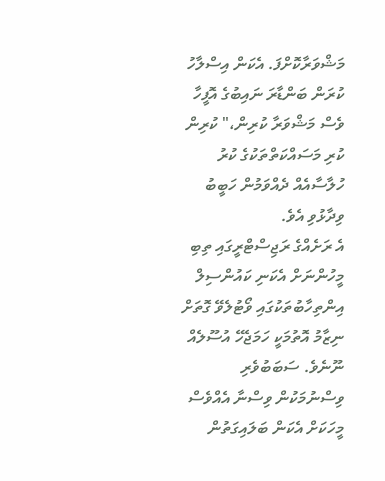މަޝްވަރާކޮށްފަ. އެކަން އިސްލާހު ކުރަން ބަންޑާރަ ނައިބުގެ އޮފީހާ ވެސް މަޝްވަރާ ކުރިން،" ކުރިން ކުރި މަސައްކަތްތަކުގެ ކުރު ހުލާސާއެއް ދެއްވަމުން ހަބީބު ވިދާޅުވި އެވެ.
އެ ރަށެއްގެ ރަޖިސްޓްރީގައި ތިބި މީހުންނަށް އެކަނި ކައުންސިލް އިންތިހާބުތަކުގައި ވޯޓުލެވޭ ގޮތަށް ނިޒާމު އޮތުމަކީ ހަމަޖެހޭ އުސޫލެއް ނޫނެވެ. ސަބަބުވެރި ވިސްނުމަކުން ވިސްނާ އެއްވެސް މީހަކަށް އެކަން ބަލައިގަތުން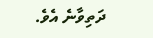ދަތިވާނެ އެވެ.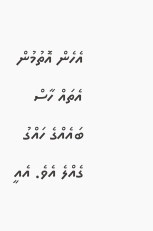އެހެން އޮތުމުން އެތައް ހާސް ބައެއްގެ ހައްގު ގެއްލެ އެވެ. އެއީ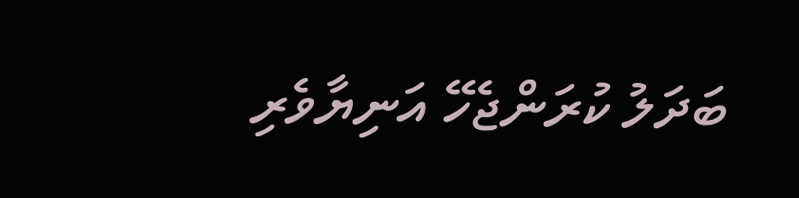ބަދަލު ކުރަންޖެހޭ އަނިޔާވެރި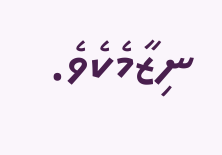ނިޒާމެކެވެ.